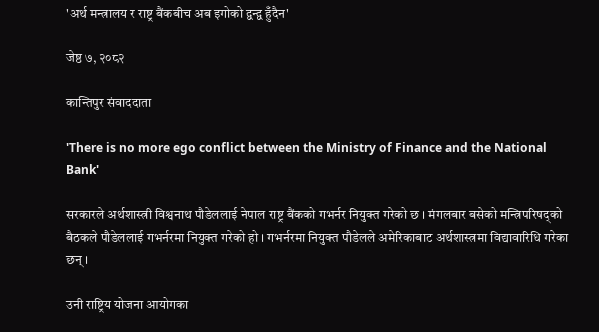'अर्थ मन्त्रालय र राष्ट्र बैंकबीच अब इगोको द्वन्द्व हुँदैन'

जेष्ठ ७, २०८२

कान्तिपुर संवाददाता

'There is no more ego conflict between the Ministry of Finance and the National Bank'

सरकारले अर्थशास्त्री विश्वनाथ पौडेललाई नेपाल राष्ट्र बैंकको गभर्नर नियुक्त गरेको छ । मंगलबार बसेको मन्त्रिपरिषद्को बैठकले पौडेललाई गभर्नरमा नियुक्त गरेको हो । गभर्नरमा नियुक्त पौडेलले अमेरिकाबाट अर्थशास्त्रमा विद्यावारिधि गरेका छन् ।

उनी राष्ट्रिय योजना आयोगका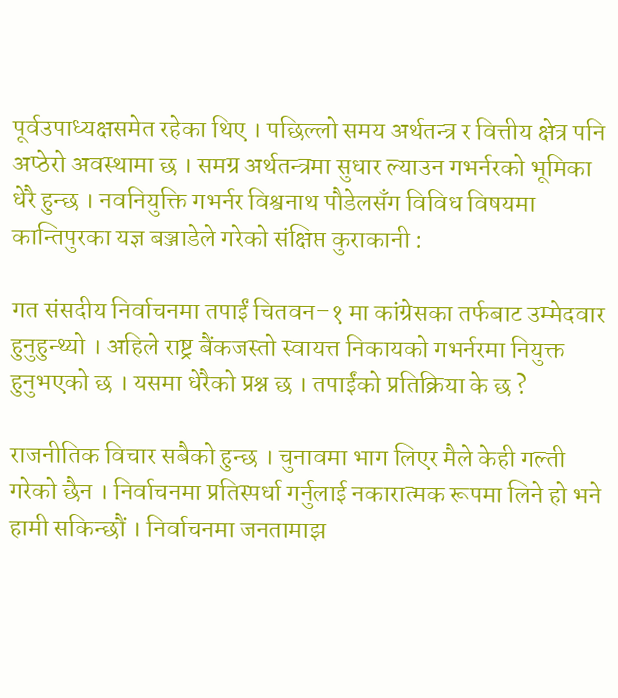पूर्वउपाध्यक्षसमेत रहेका थिए । पछिल्लो समय अर्थतन्त्र र वित्तीय क्षेत्र पनि अप्ठेरो अवस्थामा छ । समग्र अर्थतन्त्रमा सुधार ल्याउन गभर्नरको भूमिका धेरै हुन्छ । नवनियुक्ति गभर्नर विश्वनाथ पौडेलसँग विविध विषयमा कान्तिपुरका यज्ञ बञ्जाडेले गरेको संक्षिप्त कुराकानी :

गत संसदीय निर्वाचनमा तपाईं चितवन–१ मा कांग्रेसका तर्फबाट उम्मेदवार हुनुहुन्थ्यो । अहिले राष्ट्र बैंकजस्तो स्वायत्त निकायको गभर्नरमा नियुक्त हुनुभएको छ । यसमा धेरैको प्रश्न छ । तपाईंको प्रतिक्रिया के छ ?

राजनीतिक विचार सबैको हुन्छ । चुनावमा भाग लिएर मैले केही गल्ती गरेको छैन । निर्वाचनमा प्रतिस्पर्धा गर्नुलाई नकारात्मक रूपमा लिने हो भने हामी सकिन्छौं । निर्वाचनमा जनतामाझ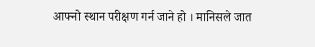आफ्नो स्थान परीक्षण गर्न जाने हो । मानिसले जात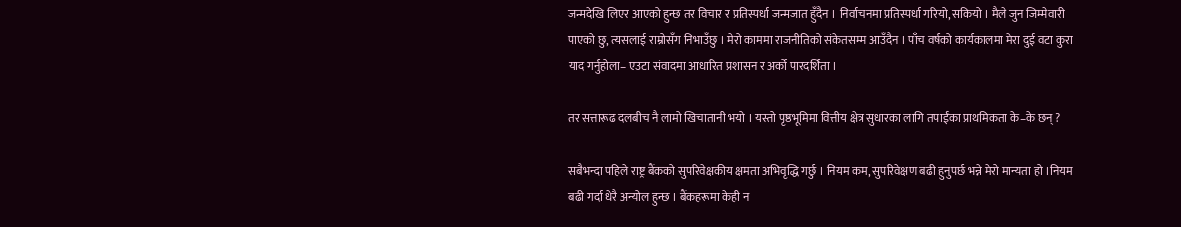जन्मदेखि लिएर आएको हुन्छ तर विचार र प्रतिस्पर्धा जन्मजात हुँदैन । निर्वाचनमा प्रतिस्पर्धा गरियो, सकियो । मैले जुन जिम्मेवारी पाएको छु, त्यसलाई राम्रोसँग निभाउँछु । मेरो काममा राजनीतिको संकेतसम्म आउँदैन । पाँच वर्षको कार्यकालमा मेरा दुई वटा कुरा याद गर्नुहोला– एउटा संवादमा आधारित प्रशासन र अर्को पारदर्शिता ।

तर सत्तारूढ दलबीच नै लामो खिचातानी भयो । यस्तो पृष्ठभूमिमा वित्तीय क्षेत्र सुधारका लागि तपाईंका प्राथमिकता के–के छन् ?

सबैभन्दा पहिले राष्ट्र बैंकको सुपरिवेक्षकीय क्षमता अभिवृद्धि गर्छु । नियम कम, सुपरिवेक्षण बढी हुनुपर्छ भन्ने मेरो मान्यता हो ।नियम बढी गर्दा धेरै अन्योल हुन्छ । बैंकहरूमा केही न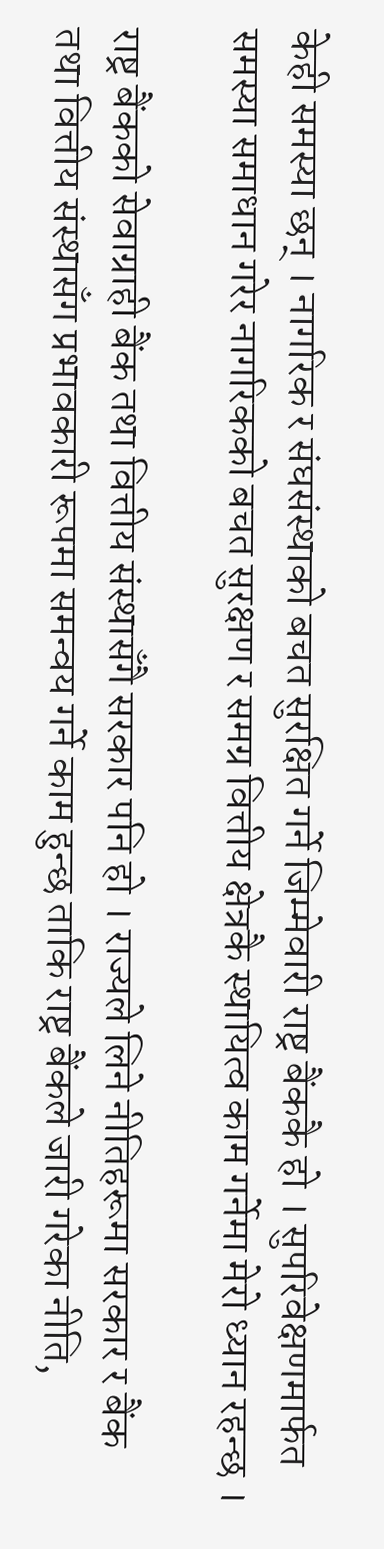केही समस्या छन् । नागरिक र संघसंस्थाको बचत सुरक्षित गर्ने जिम्मेवारी राष्ट्र बैंककै हो । सुपरिवेक्षणमार्फत समस्या समाधान गरेर नागरिकको बचत सुरक्षण र समग्र वित्तीय क्षेत्रकै स्थायित्व काम गर्नेमा मेरो ध्यान रहन्छ ।

राष्ट्र बैंकको सेवाग्राही बैंक तथा वित्तीय संस्थासँगै सरकार पनि हो । राज्यले लिने नीतिहरूमा सरकार र बैंक तथा वित्तीय संस्थासँग प्रभावकारी रूपमा समन्वय गर्ने काम हुन्छ ताकि राष्ट्र बैंकले जारी गरेका नीति,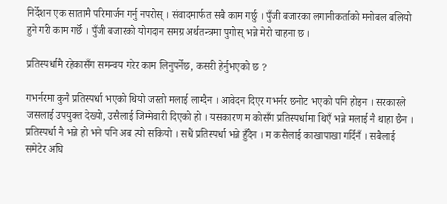निर्देशन एक सातामै परिमार्जन गर्नु नपरोस् । संवादमार्फत सबै काम गर्छु । पुँजी बजारका लगानीकर्ताको मनोबल बलियो हुने गरी काम गर्छॅ । पुँजी बजारको योगदान समग्र अर्थतन्त्रमा पुगोस् भन्ने मेरो चाहना छ ।

प्रतिस्पर्धामै रहेकासँग समन्वय गरेर काम लिनुपर्नेछ, कसरी हेर्नुभएको छ ?

गभर्नरमा कुनै प्रतिस्पर्धा भएको थियो जस्तो मलाई लाग्दैन । आवेदन दिएर गभर्नर छनोट भएको पनि होइन । सरकारले जसलाई उपयुक्त देख्यो, उसैलाई जिम्मेवारी दिएको हो । यसकारण म कोसँग प्रतिस्पर्धामा थिएँ भन्ने मलाई नै थाहा छैन । प्रतिस्पर्धा नै भन्ने हो भने पनि अब त्यो सकियो । सधैं प्रतिस्पर्धा भन्ने हुँदैन । म कसैलाई काखापाखा गर्दिनँ । सबैलाई समेटेर अघि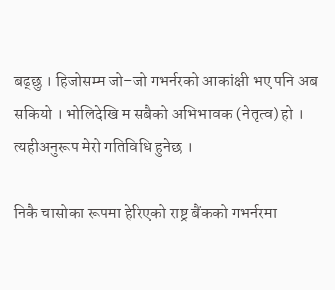बढ्छु । हिजोसम्म जो–जो गभर्नरको आकांक्षी भए पनि अब सकियो । भोलिदेखि म सबैको अभिभावक (नेतृत्व) हो । त्यहीअनुरूप मेरो गतिविधि हुनेछ ।

निकै चासोका रूपमा हेरिएको राष्ट्र बैंकको गभर्नरमा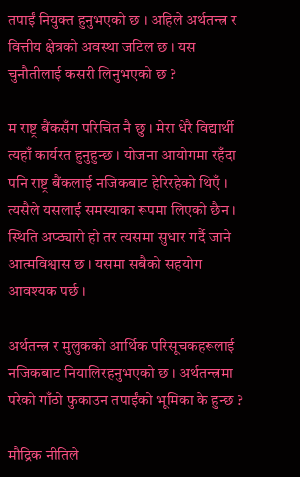तपाईं नियुक्त हुनुभएको छ । अहिले अर्थतन्त्र र वित्तीय क्षेत्रको अवस्था जटिल छ । यस चुनौतीलाई कसरी लिनुभएको छ ?

म राष्ट्र बैंकसँग परिचित नै छु । मेरा धेरै विद्यार्थी त्यहाँ कार्यरत हुनुहुन्छ । योजना आयोगमा रहँदा पनि राष्ट्र बैंकलाई नजिकबाट हेरिरहेको थिएँ । त्यसैले यसलाई समस्याका रूपमा लिएको छैन । स्थिति अप्ठ्यारो हो तर त्यसमा सुधार गर्दै जाने आत्मविश्वास छ । यसमा सबैको सहयोग आवश्यक पर्छ ।

अर्थतन्त्र र मुलुकको आर्थिक परिसूचकहरूलाई नजिकबाट नियालिरहनुभएको छ । अर्थतन्त्रमा परेको गाँठो फुकाउन तपाईंको भूमिका के हुन्छ ?

मौद्रिक नीतिले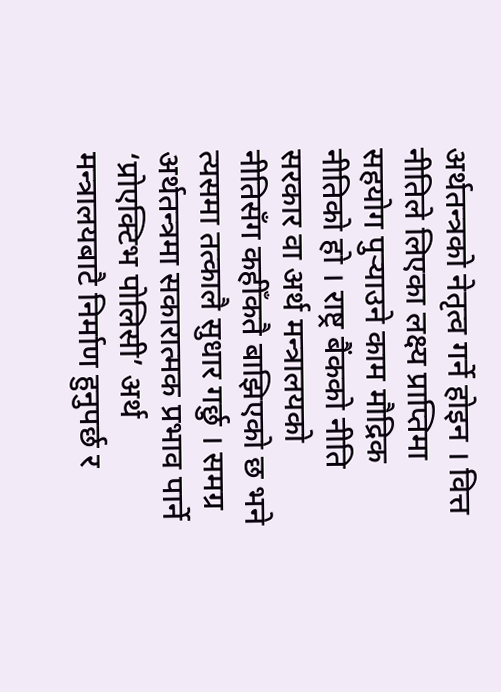अर्थतन्त्रको नेतृत्व गर्ने होइन । वित्त नीतिले लिएका लक्ष्य प्राप्तिमा सहयोग पुर्‍याउने काम मौद्रिक नीतिको हो । राष्ट्र बैंकको नीति सरकार वा अर्थ मन्त्रालयको नीतिसँग कहीँकतै बाझिएको छ भने त्यसमा तत्कालै सुधार गर्छु । समग्र अर्थतन्त्रमा सकारात्मक प्रभाव पार्ने ‘प्रोएक्टिभ पोलिसी’ अर्थ मन्त्रालयबाटै निर्माण हुनुपर्छ र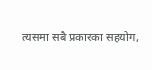त्यसमा सबै प्रकारका सहयोग,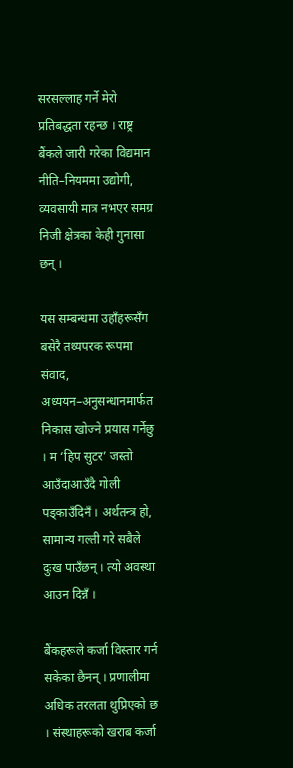सरसल्लाह गर्ने मेरो प्रतिबद्धता रहन्छ । राष्ट्र बैंकले जारी गरेका विद्यमान नीति–नियममा उद्योगी, व्यवसायी मात्र नभएर समग्र निजी क्षेत्रका केही गुनासा छन् ।

यस सम्बन्धमा उहाँहरूसँग बसेरै तथ्यपरक रूपमा संवाद, अध्ययन–अनुसन्धानमार्फत निकास खोज्ने प्रयास गर्नेछु । म ‘हिप सुटर’ जस्तो आउँदाआउँदै गोली पड्काउँदिनँ । अर्थतन्त्र हो, सामान्य गल्ती गरे सबैले दुःख पाउँछन् । त्यो अवस्था आउन दिन्नँ ।

बैंकहरूले कर्जा विस्तार गर्न सकेका छैनन् । प्रणालीमा अधिक तरलता थुप्रिएको छ । संस्थाहरूको खराब कर्जा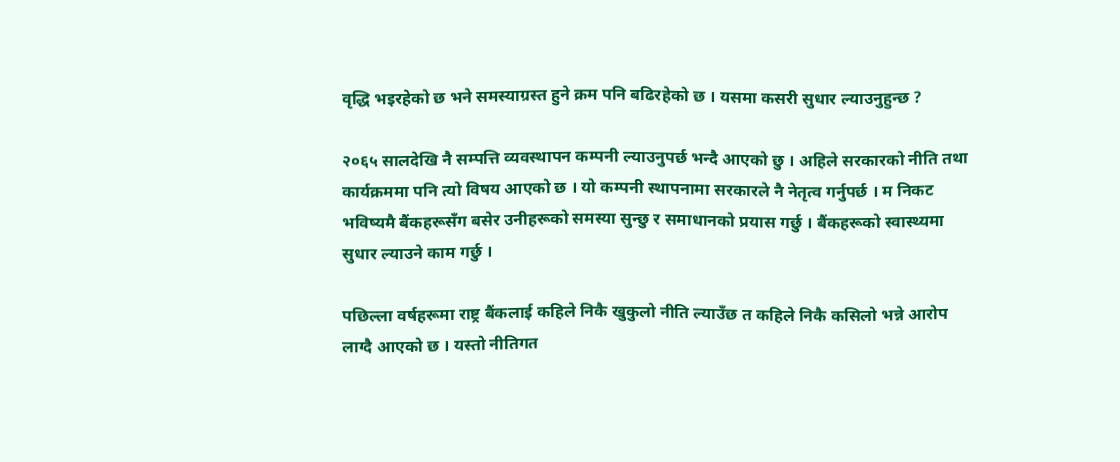वृद्धि भइरहेको छ भने समस्याग्रस्त हुने क्रम पनि बढिरहेको छ । यसमा कसरी सुधार ल्याउनुहुन्छ ?

२०६५ सालदेखि नै सम्पत्ति व्यवस्थापन कम्पनी ल्याउनुपर्छ भन्दै आएको छु । अहिले सरकारको नीति तथा कार्यक्रममा पनि त्यो विषय आएको छ । यो कम्पनी स्थापनामा सरकारले नै नेतृत्व गर्नुपर्छ । म निकट भविष्यमै बैंकहरूसँग बसेर उनीहरूको समस्या सुन्छु र समाधानको प्रयास गर्छु । बैंकहरूको स्वास्थ्यमा सुधार ल्याउने काम गर्छु ।

पछिल्ला वर्षहरूमा राष्ट्र बैंकलाई कहिले निकै खुकुलो नीति ल्याउँछ त कहिले निकै कसिलो भन्ने आरोप लाग्दै आएको छ । यस्तो नीतिगत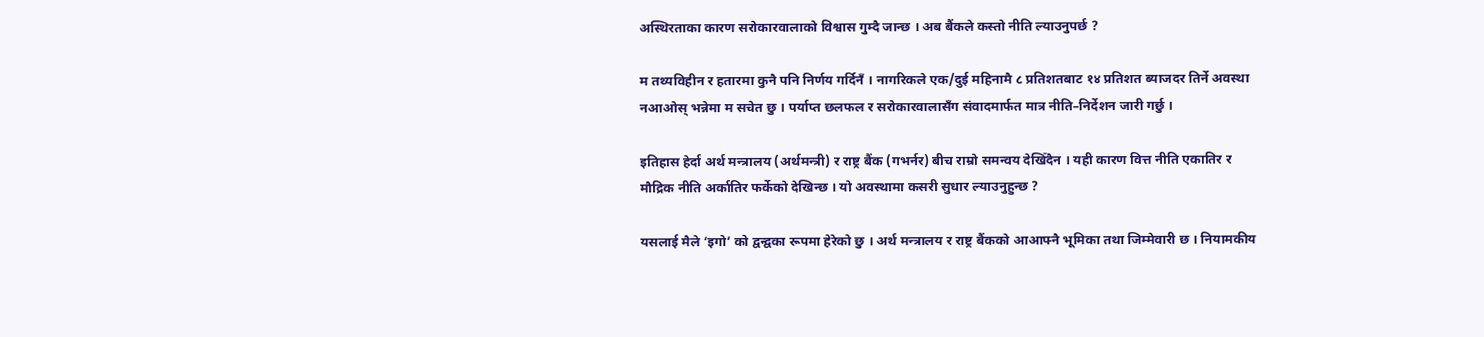अस्थिरताका कारण सरोकारवालाको विश्वास गुम्दै जान्छ । अब बैंकले कस्तो नीति ल्याउनुपर्छ ?

म तथ्यविहीन र हतारमा कुनै पनि निर्णय गर्दिनँ । नागरिकले एक/दुई महिनामै ८ प्रतिशतबाट १४ प्रतिशत ब्याजदर तिर्ने अवस्था नआओस् भन्नेमा म सचेत छु । पर्याप्त छलफल र सरोकारवालासँग संवादमार्फत मात्र नीति–निर्देशन जारी गर्छु ।

इतिहास हेर्दा अर्थ मन्त्रालय (अर्थमन्त्री) र राष्ट्र बैंक (गभर्नर) बीच राम्रो समन्वय देखिँदैन । यही कारण वित्त नीति एकातिर र मौद्रिक नीति अर्कातिर फर्केको देखिन्छ । यो अवस्थामा कसरी सुधार ल्याउनुहुन्छ ?

यसलाई मैले ‘इगो’ को द्वन्द्वका रूपमा हेरेको छु । अर्थ मन्त्रालय र राष्ट्र बैंकको आआफ्नै भूमिका तथा जिम्मेवारी छ । नियामकीय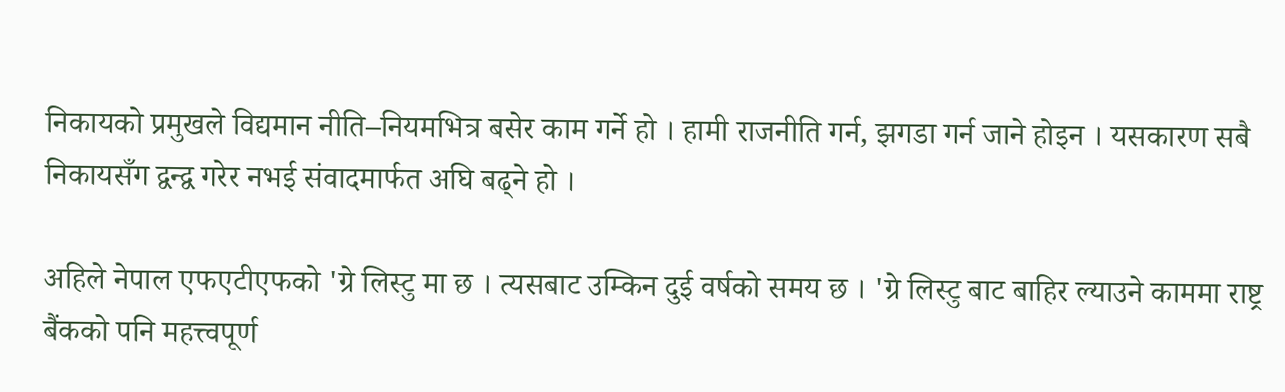निकायको प्रमुखले विद्यमान नीति–नियमभित्र बसेर काम गर्ने हो । हामी राजनीति गर्न, झगडा गर्न जाने होइन । यसकारण सबै निकायसँग द्वन्द्व गरेर नभई संवादमार्फत अघि बढ्ने हो ।

अहिले नेपाल एफएटीएफको 'ग्रे लिस्टु मा छ । त्यसबाट उम्किन दुई वर्षको समय छ । 'ग्रे लिस्टु बाट बाहिर ल्याउने काममा राष्ट्र बैंकको पनि महत्त्वपूर्ण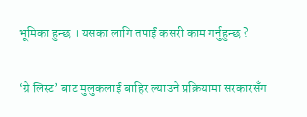भूमिका हुन्छ । यसका लागि तपाईं कसरी काम गर्नुहुन्छ ?

‘ग्रे लिस्ट’ बाट मुलुकलाई बाहिर ल्याउने प्रक्रियामा सरकारसँग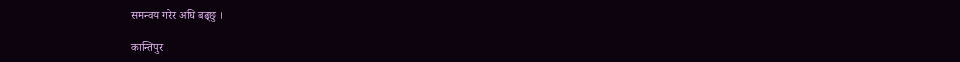समन्वय गरेर अघि बढ्छु ।

कान्तिपुर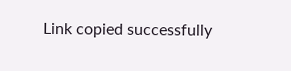Link copied successfully